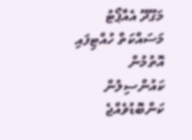މަގޫދޫ އެއާޕޯޓު މަސައްކަތް ހުއްޓިފައި އޮތުމުން ކައުންސިލުން ކަންބޮޑުވެއްޖެ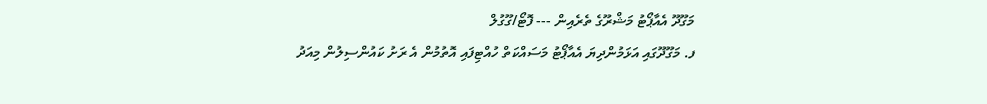މަގޫދޫ އެއާޕޯޓު މަޝްރޫގެ ތެރެއިން --- ފޮޓޯ/ގޫގުލް
ފ. މަގޫދޫގައި އަޅަމުންދިޔަ އެއާޕޯޓު މަސައްކަތް ހުއްޓިފައި އޮތުމުން އެ ރަށު ކައުންސިލުން މިއަދު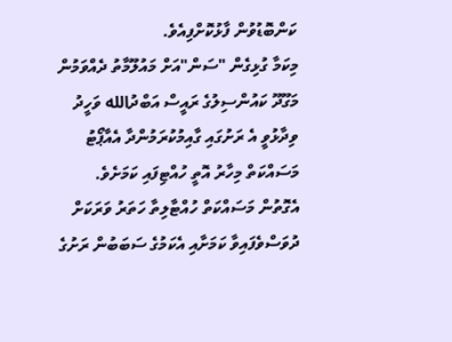ކަންބޮޑުވުން ފާޅުކޮށްފިއެވެ.
މިކަމާ ގުޅިގެން "ސަން"އަށް މައުލޫމާތު ދެއްވަމުން މަގޫދޫ ކައުންސިލުގެ ރައީސް އަބްދުالله ވަހީދު ވިދާޅުވީ އެ ރަށުގައި ގާއިމުކުރަމުންދާ އެއާޕޯޓު މަސައްކަތް މިހާރު އޮތީ ހުއްޓިފައި ކަމަށެވެ.
އެގޮތުން މަސައްކަތް ހުއްޓާލިތާ ހަތަރު ވަރަކަށް ދުވަސްވެފައިވާ ކަމަށާއި އެކަމުގެ ސަބަބުން ރަށުގެ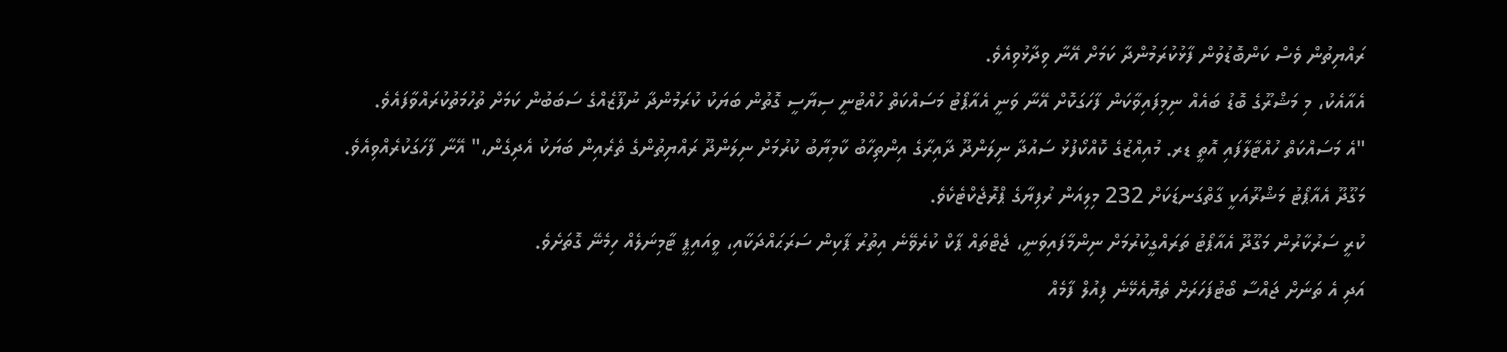ރައްޔިތުން ވެސް ކަންބޮޑުވުން ފާޅުކުރަމުންދާ ކަމަށް އޭނާ ވިދާޅުވިއެވެ.
އެއާއެކު، މި މަޝްރޫގެ ބޮޑު ބައެއް ނިމިފައިވާކަން ފާހަގަކޮށް އޭނާ ވަނީ އެއާޕޯޓު މަސައްކަތް ހުއްޓުނީ ސިޔާސީ ގޮތުން ބަޔަކު ކުރަމުންދާ ނުފޫޒެއްގެ ސަބަބުން ކަމަށް ތުހުމަތުކުރައްވާފައެވެ.
"އެ މަސައްކަތް ހުއްޓާލާފައި އޮތީ ޑރ. މުއިއްޒުގެ ކޮއްކޯފުޅު ސައުދާ ނިލަންދޫ ދާއިރާގެ އިންތިހާބު ކާމިޔާބު ކުރުމަށް ނިލަންދޫ ރައްޔިތުންގެ ތެރެއިން ބަޔަކު އެދިގެން،" އޭނާ ފާހަގަކުރެއްވިއެވެ.
މަގޫދޫ އެއާޕޯޓު މަޝްރޫއަކީ ގާތްގަނޑަކަށް 232 މިލިއަން ރުފިޔާގެ ޕްރޮޖެކްޓެކެވެ.
ކުރީ ސަރުކާރުން މަގޫދޫ އެއާޕޯޓު ތަރައްގީކުރުމަށް ނިންމާފައިވަނީ، ޖެޓްތައް ޕާކް ކުރެވޭނެ އިތުރު ޕާކިން ސަރަޙައްދަކާއި، ވީއައިޕީ ޓާމިނަލެއް ހިމެނޭ ގޮތަށެވެ.
އަދި އެ ތަނަށް ޖައްސާ ބޯޓުފަހަރަށް ތެޔޮއެޅޭނެ ފިއުލް ފާމެއް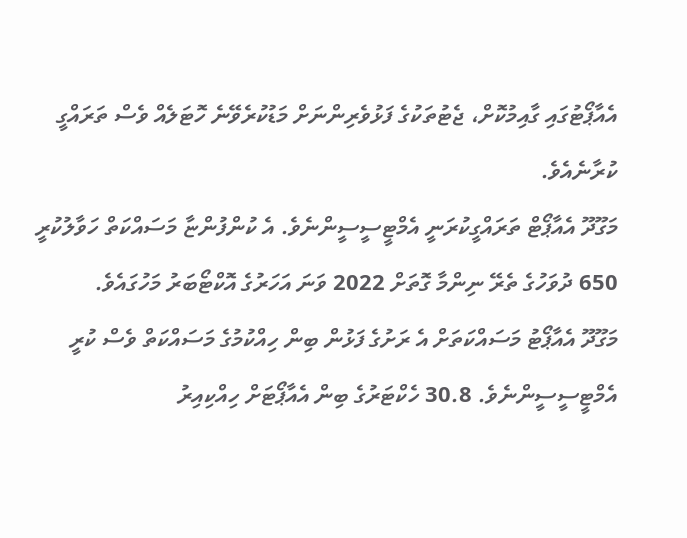އެއާޕޯޓުގައި ގާއިމުކޮށް، ޖެޓުތަކުގެ ފަޅުވެރިންނަށް މަޑުކުރެވޭނެ ހޮޓަލެއް ވެސް ތަރައްގީ ކުރާނެއެވެ.
މަގޫދޫ އެއާޕޯޓް ތަރައްގީކުރަނީ އެމްޓީސީސީންނެވެ. އެ ކުންފުންޏާ މަސައްކަތް ހަވާލުކުރީ 650 ދުވަހުގެ ތެރޭ ނިންމާ ގޮތަށް 2022 ވަނަ އަހަރުގެ އޮކްޓޯބަރު މަހުގައެވެ.
މަގޫދޫ އެއާޕޯޓު މަސައްކަތަށް އެ ރަށުގެ ފަޅުން ބިން ހިއްކުމުގެ މަސައްކަތް ވެސް ކުރީ އެމްޓީސީސީންނެވެ. 30.8 ހެކްޓަރުގެ ބިން އެއާޕޯޓަށް ހިއްކިއިރު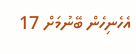އެހެނިހެން ބޭނުމަށް 17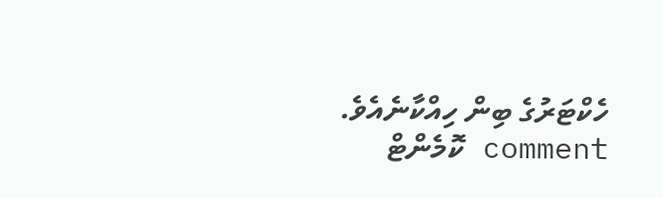ހެކްޓަރުގެ ބިން ހިއްކާނެއެވެ.
comment ކޮމެންޓް